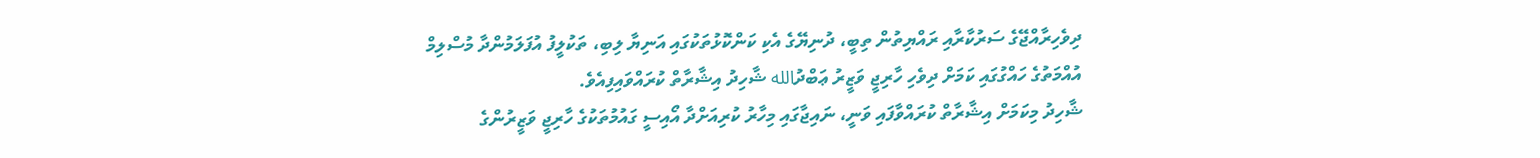ދިވެހިރާއްޖޭގެ ސަރުކާރާއި ރައްޔިތުން ތިބީ، ދުނިޔޭގެ އެކި ކަންކޮޅުތަކުގައި އަނިޔާ ލިބި، ތަކުލީފު އުފަލަމުންދާ މުސްލިމް އުއްމަތުގެ ހައްގުގައި ކަމަށް ދިވެހި ހާރިޖީ ވަޒީރު ޢަބްދުالله ޝާހިދު އިޝާރާތް ކުރައްވައިފިއެވެ.
ޝާހިދު މިކަމަށް އިޝާރާތް ކުރައްވާފައި ވަނީ، ނައިޖާގައި މިހާރު ކުރިއަށްދާ އޯއިސީ ގައުމުތަކުގެ ހާރިޖީ ވަޒީރުންގެ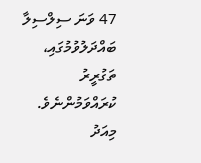47 ވަނަ ސިލްސިލާ ބައްދަލުވުމުގައި، ތަގުރީރު ކުރައްވަމުންނެވެ.
މިއަދު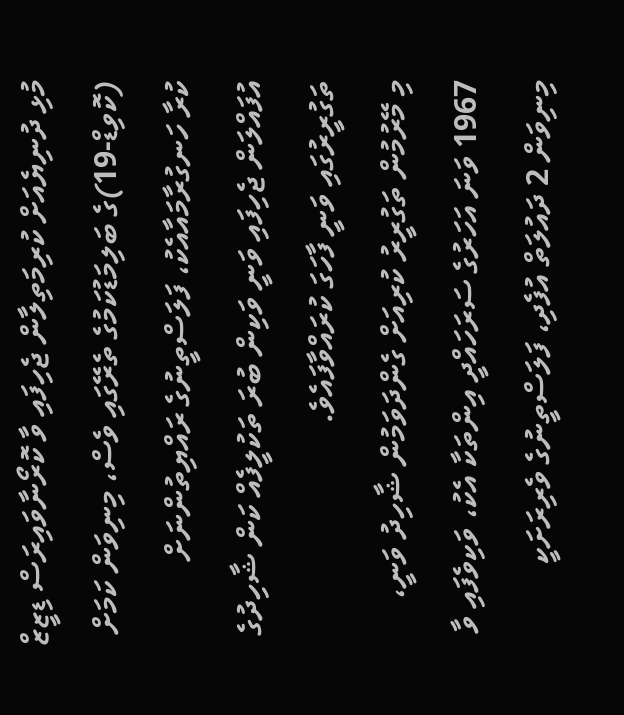މުޅި ދުނިޔެއަށް ކުރިމަތިލާން ޖެހިފައި ވާ ކޮރޯނާވައިރަސް ޑިޒީޒް (ކޮވިޑް-19)ގެ ބަލިމަޑުކަމުގެ ތެރޭގައި ވެސް، މިނިވަން ކަމަށް ކުރާ ހަނގުރާމައާއެކު، ފަލަސްތީނުގެ ރައްޔިތުންނަށް އުފައްލަން ޖެހިފައި ވަނީ ވަކިން ބުރަ ތަކުލީފެއް ކަން ޝާހިދުގެ ތަގުރީރުގައި ވަނީ ފާހަގަ ކުރައްވާފައެވެ.
މި މޭރުމުން ތަގުރީރު ކުރިއަށް ގެންދަވަމުން ޝާހިދު ވަނީ، 1967 ވަނަ އަހަރުގެ ސަރަހައްދީ އިންތަކާ އެކު، ވަކިވެފައި ވާ މިނިވަން 2 ދައުލަތް އުފެދި، ފަލަސްތީނުގެ ވެރިރަށަކީ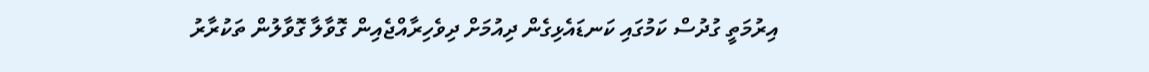އިރުމަތީ ގުދުސް ކަމުގައި ކަނޑައެޅިގެން ދިއުމަށް ދިވެހިރާއްޖެއިން ގޮވާލާ ގޮވާލުން ތަކުރާރު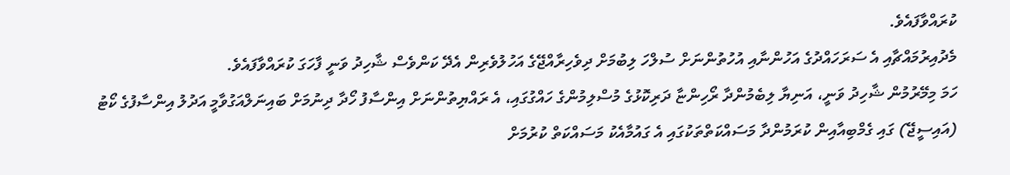ކުރައްވާފައެވެ.
މެދުއިރުމައްޗާއި އެ ސަރަހައްދުގެ އަހުންނާއި އުހުތުންނަށް ސުލްހަ ލިބުމަށް ދިވެހިރާއްޖޭގެ އަހުލުވެރިން އެދޭ ކަންވެސް ޝާހިދު ވަނީ ފާހަގަ ކުރައްވާފައެވެ.
ހަމަ މިމޭރުމުން ޝާހިދު ވަނީ، އަނިޔާ ލިބެމުންދާ ރޯހިންޏާ ދަރިކޮޅުގެ މުސްލިމުންގެ ހައްގުގައި، އެ ރައްޔިތުންނަށް އިންސާފު ހޯދާ ދިނުމަށް ބައިނަލްއަގުވާމީ އަދުލު އިންސާފުގެ ކޯޓު (އައިސީޖޭ) ގައި ގެމްބިއާއިން ކުރަމުންދާ މަސައްކަތްތަކުގައި އެ ގައުމާއެކު މަސައްކަތް ކުރުމަށް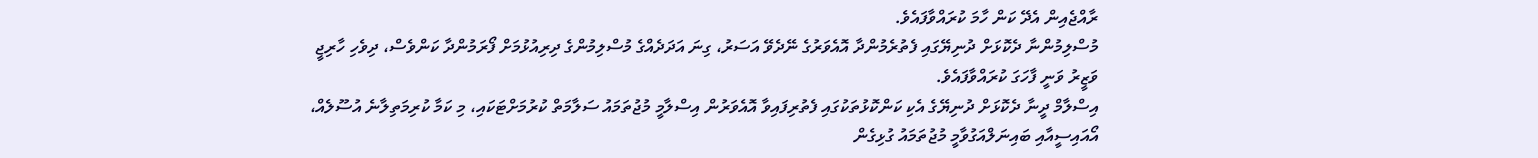ރާއްޖެއިން އެދޭ ކަން ހާމަ ކުރައްވާފައެވެ.
މުސްލިމުންނާ ދެކޮޅަށް ދުނިޔޭގައި ފެތުރެމުންދާ އޮއެވަރުގެ ނޭދެވޭ އަސަރު، ގިނަ އަދަދެއްގެ މުސްލިމުންގެ ދިރިއުޅުމަށް ފޯރަމުންދާ ކަންވެސް، ދިވެހި ހާރިޖީ ވަޒީރު ވަނީ ފާހަގަ ކުރައްވާފައެވެ.
އިސްލާމް ދީނާ ދެކޮޅަށް ދުނިޔޭގެ އެކި ކަންކޮޅުތަކުގައި ފެތުރިފައިވާ އޮއެވަރުން އިސްލާމީ މުޖުތަމައު ސަލާމަތް ކުރުމަށްޓަކައި، މި ކަމާ ކުރިމަތިލާނެ އުސޫލެއް، އޯއައިސީއާއި ބައިނަލްއަގުވާމީ މުޖުތަމައު ގުޅިގެން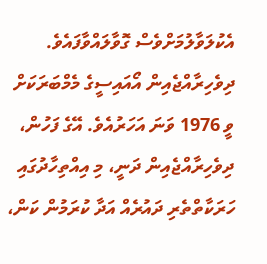އެކުލަވާލުމަށްވެސް ގޮވާލައްވާފައެވެ.
ދިވެހިރާއްޖެއިން އޯއައިސީގެ މެމްބަރަކަށް ވީ 1976 ވަނަ އަހަރުއެވެ. އޭގެ ފަހުން، ދިވެހިރާއްޖެއިން ދަނީ، މި އިއްތިހާދުގައި ހަރަކާތްތެރި ދައުރެއް އަދާ ކުރަމުން ކަން،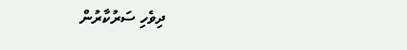ދިވެހި ސަރުކާރުން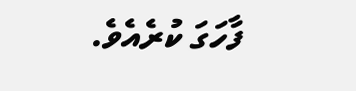ފާހަގަ ކުރެއެވެ.